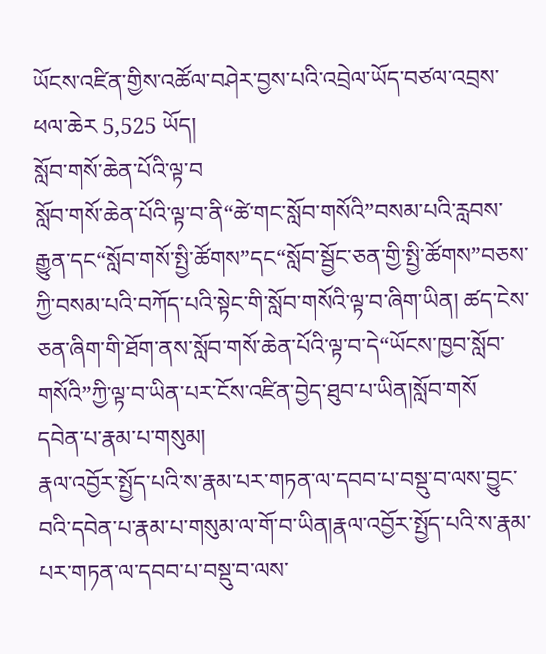ཡོངས་འཛིན་གྱིས་འཚོལ་བཤེར་བྱས་པའི་འབྲེལ་ཡོད་བཙལ་འབྲས་ཕལ་ཆེར 5,525 ཡོད།
སློབ་གསོ་ཆེན་པོའི་ལྟ་བ
སློབ་གསོ་ཆེན་པོའི་ལྟ་བ་ནི“ཚེ་གང་སློབ་གསོའི”བསམ་པའི་རླབས་རྒྱུན་དང“སློབ་གསོ་སྤྱི་ཚོགས”དང“སློབ་སྦྱོང་ཅན་གྱི་སྤྱི་ཚོགས”བཅས་ཀྱི་བསམ་པའི་བཀོད་པའི་སྟེང་གི་སློབ་གསོའི་ལྟ་བ་ཞིག་ཡིན། ཚད་ངེས་ཅན་ཞིག་གི་ཐོག་ནས་སློབ་གསོ་ཆེན་པོའི་ལྟ་བ་དེ“ཡོངས་ཁྱབ་སློབ་གསོའི”ཀྱི་ལྟ་བ་ཡིན་པར་ངོས་འཛིན་བྱེད་ཐུབ་པ་ཡིན།སློབ་གསོ
དབེན་པ་རྣམ་པ་གསུམ།
རྣལ་འབྱོར་སྤྱོད་པའི་ས་རྣམ་པར་གཏན་ལ་དབབ་པ་བསྡུ་བ་ལས་བྱུང་བའི་དབེན་པ་རྣམ་པ་གསུམ་ལ་གོ་བ་ཡིན།རྣལ་འབྱོར་སྤྱོད་པའི་ས་རྣམ་པར་གཏན་ལ་དབབ་པ་བསྡུ་བ་ལས་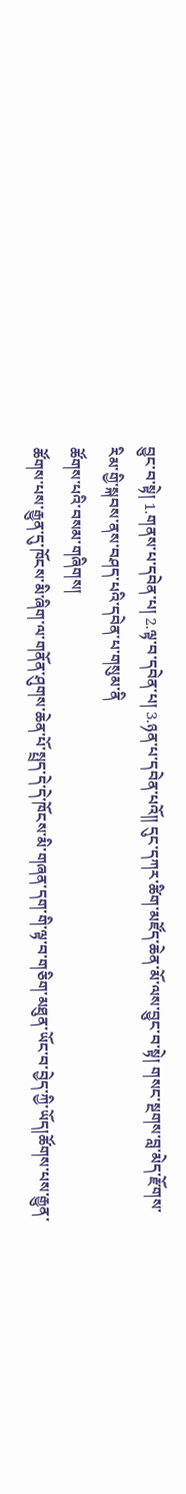བྱུང་བ་སྟེ། 1.གནས་པ་དབེན་པ། 2.ལྟ་བ་དབེན་པ། 3.ཉན་པ་དབེན་པའོ༎ དུང་དཀར་ཚིག་མཛོད་ཆེན་མོ་ལས་བྱུང་བ་སྟེ། གསང་སྔགས་བླ་མེད་རྫོགས་རིམ་གྱི་སྐབས་ནས་བཤད་པའི་དབེན་པ་གསུམ་ནི
ཚོགས་པའི་བསམ་གཞིགས།
ཚོགས་པས་རྒྱུན་དུ་ཁོངས་མི་ཞིག་ལ་གནོན་ཤུགས་ཆེན་པོ་སྤྲད་དེ་དེ་ཁོངས་མི་གཞན་དག་གི་ལྟ་བ་གཅིག་མཐུན་ཡོང་བ་བྱེད་ཀྱི་ཡོད།ཚོགས་པས་རྒྱུན་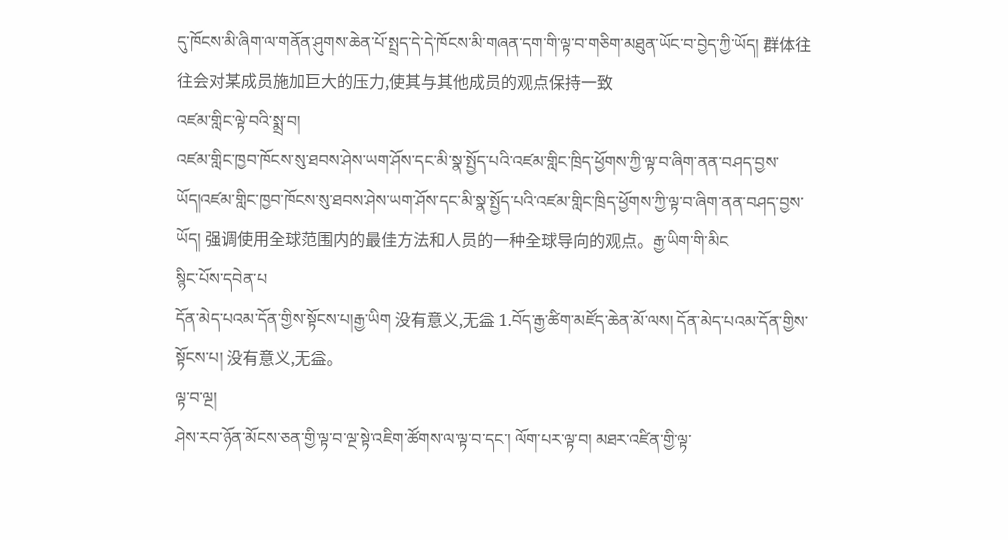དུ་ཁོངས་མི་ཞིག་ལ་གནོན་ཤུགས་ཆེན་པོ་སྤྲད་དེ་དེ་ཁོངས་མི་གཞན་དག་གི་ལྟ་བ་གཅིག་མཐུན་ཡོང་བ་བྱེད་ཀྱི་ཡོད། 群体往往会对某成员施加巨大的压力,使其与其他成员的观点保持一致
འཛམ་གླིང་ལྟེ་བའི་སྨྲ་བ།
འཛམ་གླིང་ཁྱབ་ཁོངས་སུ་ཐབས་ཤེས་ཡག་ཤོས་དང་མི་སྣ་སྤྱོད་པའི་འཛམ་གླིང་ཁྲིད་ཕྱོགས་ཀྱི་ལྟ་བ་ཞིག་ནན་བཤད་བྱས་ཡོད།འཛམ་གླིང་ཁྱབ་ཁོངས་སུ་ཐབས་ཤེས་ཡག་ཤོས་དང་མི་སྣ་སྤྱོད་པའི་འཛམ་གླིང་ཁྲིད་ཕྱོགས་ཀྱི་ལྟ་བ་ཞིག་ནན་བཤད་བྱས་ཡོད། 强调使用全球范围内的最佳方法和人员的一种全球导向的观点。རྒྱ་ཡིག་གི་མིང
སྙིང་པོས་དབེན་པ
དོན་མེད་པའམ་དོན་གྱིས་སྟོངས་པ།རྒྱ་ཡིག 没有意义,无益 1.བོད་རྒྱ་ཚིག་མཛོད་ཆེན་མོ་ལས། དོན་མེད་པའམ་དོན་གྱིས་སྟོངས་པ། 没有意义,无益。
ལྟ་བ་ལྔ།
ཤེས་རབ་ཉོན་མོངས་ཅན་གྱི་ལྟ་བ་ལྔ་སྟེ་འཇིག་ཚོགས་ལ་ལྟ་བ་དང་། ལོག་པར་ལྟ་བ། མཐར་འཛིན་གྱི་ལྟ་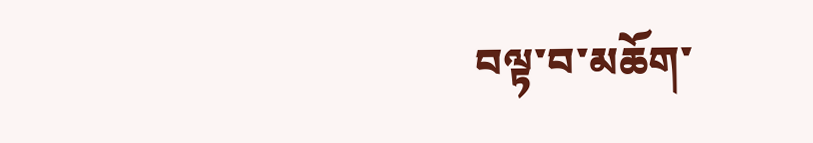བལྟ་བ་མཆོག་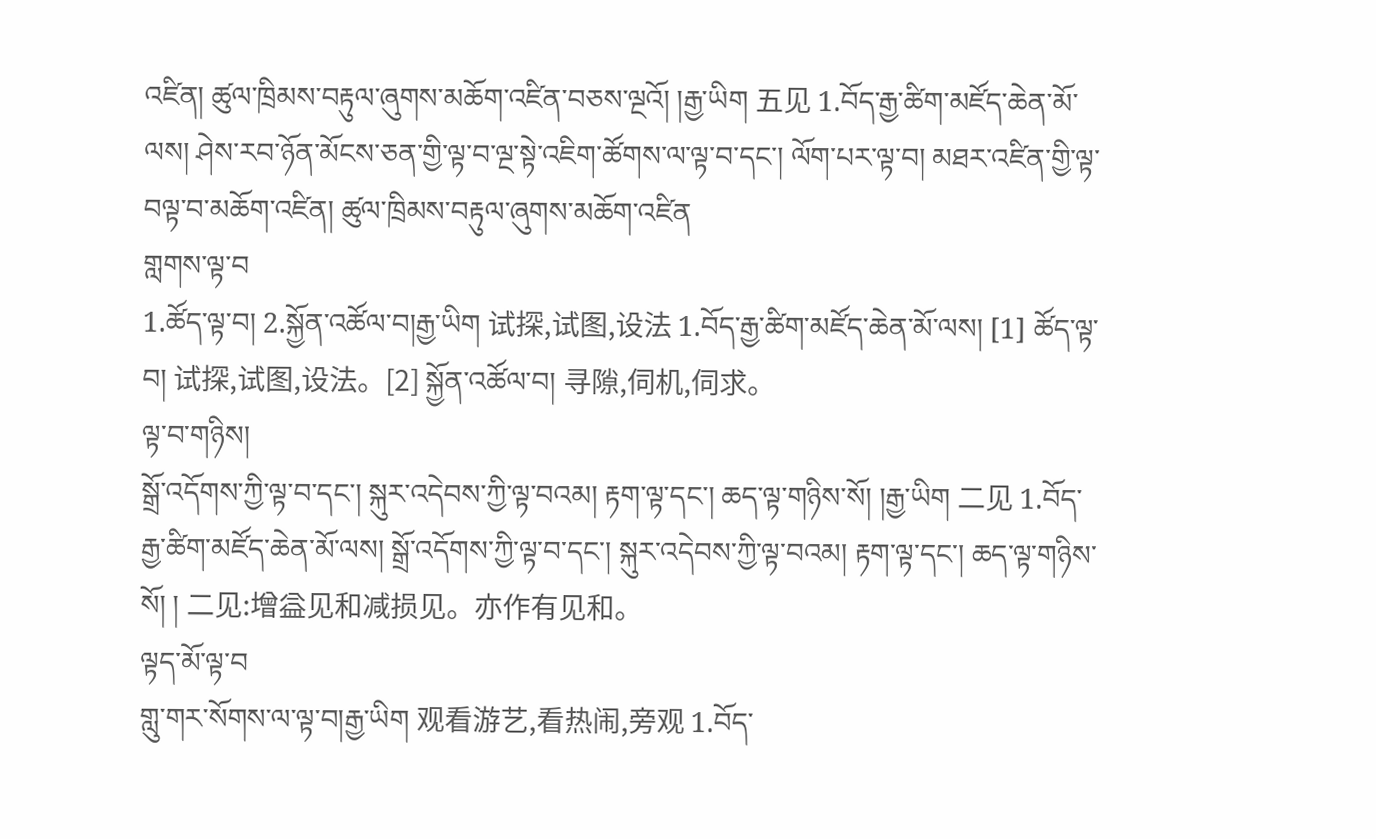འཛིན། ཚུལ་ཁྲིམས་བརྟུལ་ཞུགས་མཆོག་འཛིན་བཅས་ལྔའོ། །རྒྱ་ཡིག 五见 1.བོད་རྒྱ་ཚིག་མཛོད་ཆེན་མོ་ལས། ཤེས་རབ་ཉོན་མོངས་ཅན་གྱི་ལྟ་བ་ལྔ་སྟེ་འཇིག་ཚོགས་ལ་ལྟ་བ་དང་། ལོག་པར་ལྟ་བ། མཐར་འཛིན་གྱི་ལྟ་བལྟ་བ་མཆོག་འཛིན། ཚུལ་ཁྲིམས་བརྟུལ་ཞུགས་མཆོག་འཛིན
གླགས་ལྟ་བ
1.ཚོད་ལྟ་བ། 2.སྐྱོན་འཚོལ་བ།རྒྱ་ཡིག 试探,试图,设法 1.བོད་རྒྱ་ཚིག་མཛོད་ཆེན་མོ་ལས། [1] ཚོད་ལྟ་བ། 试探,试图,设法。[2] སྐྱོན་འཚོལ་བ། 寻隙,伺机,伺求。
ལྟ་བ་གཉིས།
སྒྲོ་འདོགས་ཀྱི་ལྟ་བ་དང་། སྐུར་འདེབས་ཀྱི་ལྟ་བའམ། རྟག་ལྟ་དང་། ཆད་ལྟ་གཉིས་སོ། །རྒྱ་ཡིག 二见 1.བོད་རྒྱ་ཚིག་མཛོད་ཆེན་མོ་ལས། སྒྲོ་འདོགས་ཀྱི་ལྟ་བ་དང་། སྐུར་འདེབས་ཀྱི་ལྟ་བའམ། རྟག་ལྟ་དང་། ཆད་ལྟ་གཉིས་སོ། ། 二见:增益见和减损见。亦作有见和。
ལྟད་མོ་ལྟ་བ
གླུ་གར་སོགས་ལ་ལྟ་བ།རྒྱ་ཡིག 观看游艺,看热闹,旁观 1.བོད་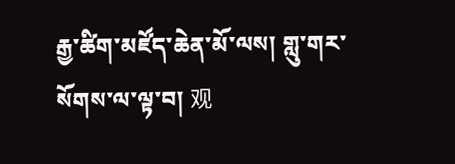རྒྱ་ཚིག་མཛོད་ཆེན་མོ་ལས། གླུ་གར་སོགས་ལ་ལྟ་བ། 观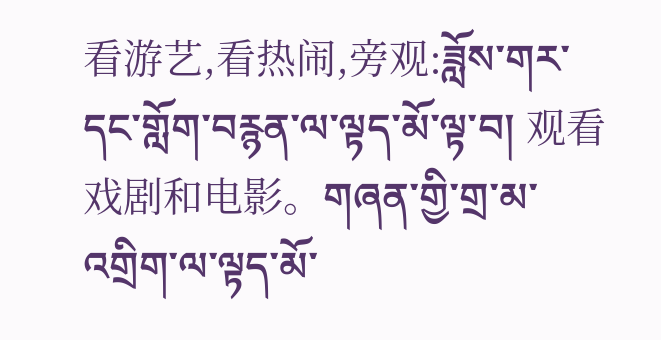看游艺,看热闹,旁观:ཟློས་གར་དང་གློག་བརྙན་ལ་ལྟད་མོ་ལྟ་བ། 观看戏剧和电影。གཞན་གྱི་གྲ་མ་འགྲིག་ལ་ལྟད་མོ་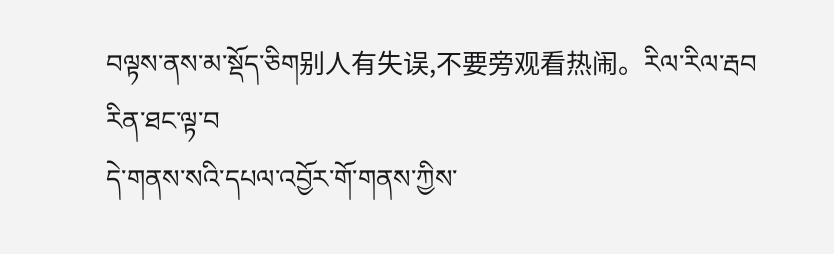བལྟས་ནས་མ་སྡོད་ཅིག别人有失误,不要旁观看热闹。རིལ་རིལ་རྦབ
རིན་ཐང་ལྟ་བ
དེ་གནས་སའི་དཔལ་འབྱོར་གོ་གནས་ཀྱིས་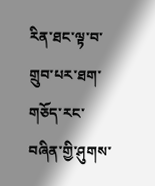རིན་ཐང་ལྟ་བ་གྲུབ་པར་ཐག་གཅོད་རང་བཞིན་གྱི་ཤུགས་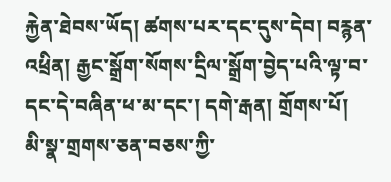རྐྱེན་ཐེབས་ཡོད། ཚགས་པར་དང་དུས་དེབ། བརྙན་འཕྲིན། རྒྱང་སྒྲོག་སོགས་དྲིལ་སྒྲོག་བྱེད་པའི་ལྟ་བ་དང་དེ་བཞིན་ཕ་མ་དང་། དགེ་རྒན། གྲོགས་པོ། མི་སྣ་གྲགས་ཅན་བཅས་ཀྱི་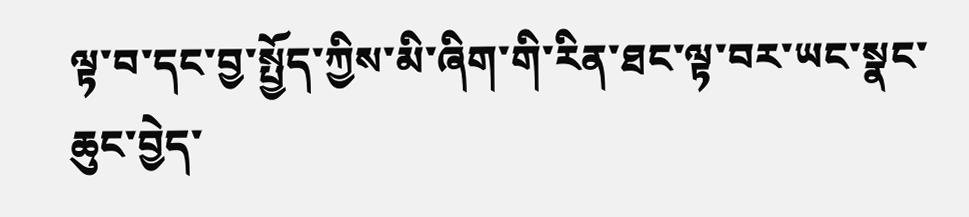ལྟ་བ་དང་བྱ་སྤྱོད་ཀྱིས་མི་ཞིག་གི་རིན་ཐང་ལྟ་བར་ཡང་སྣང་ཆུང་བྱེད་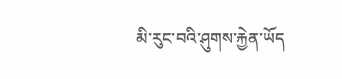མི་རུང་བའི་ཤུགས་རྐྱེན་ཡོད